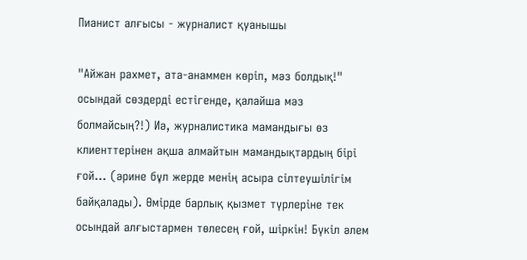Пианист алғысы - журналист қуанышы

"Айжан рахмет, ата-анаммен көріп, мәз болдық!" осындай сөздерді естігенде, қалайша мәз болмайсың?!) Иә, журналистика мамандығы өз клиенттерінен ақша алмайтын мамандықтардың бірі ғой... (әрине бұл жерде менің асыра сілтеушілігім байқалады). Өмірде барлық қызмет түрлеріне тек осындай алғыстармен төлесең ғой, шіркін! Бүкіл әлем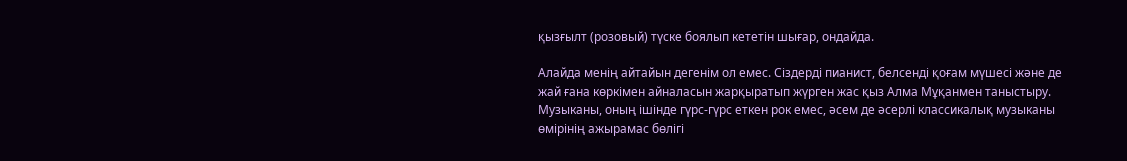қызғылт (розовый) түске боялып кететін шығар, ондайда.

Алайда менің айтайын дегенім ол емес. Сіздерді пианист, белсенді қоғам мүшесі және де жай ғана көркімен айналасын жарқыратып жүрген жас қыз Алма Мұқанмен таныстыру. Музыканы, оның ішінде гүрс-гүрс еткен рок емес, әсем де әсерлі классикалық музыканы өмірінің ажырамас бөлігі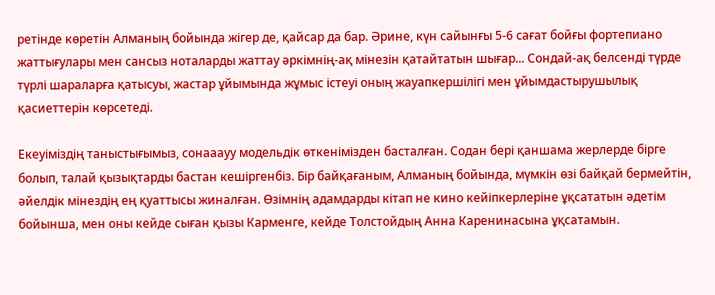ретінде көретін Алманың бойында жігер де, қайсар да бар. Әрине, күн сайынғы 5-6 сағат бойғы фортепиано жаттығулары мен сансыз ноталарды жаттау әркімнің-ақ мінезін қатайтатын шығар... Сондай-ақ белсенді түрде түрлі шараларға қатысуы, жастар ұйымында жұмыс істеуі оның жауапкершілігі мен ұйымдастырушылық қасиеттерін көрсетеді.

Екеуіміздің таныстығымыз, сонааауу модельдік өткенімізден басталған. Содан бері қаншама жерлерде бірге болып, талай қызықтарды бастан кешіргенбіз. Бір байқағаным, Алманың бойында, мүмкін өзі байқай бермейтін, әйелдік мінездің ең қуаттысы жиналған. Өзімнің адамдарды кітап не кино кейіпкерлеріне ұқсататын әдетім бойынша, мен оны кейде сыған қызы Карменге, кейде Толстойдың Анна Каренинасына ұқсатамын.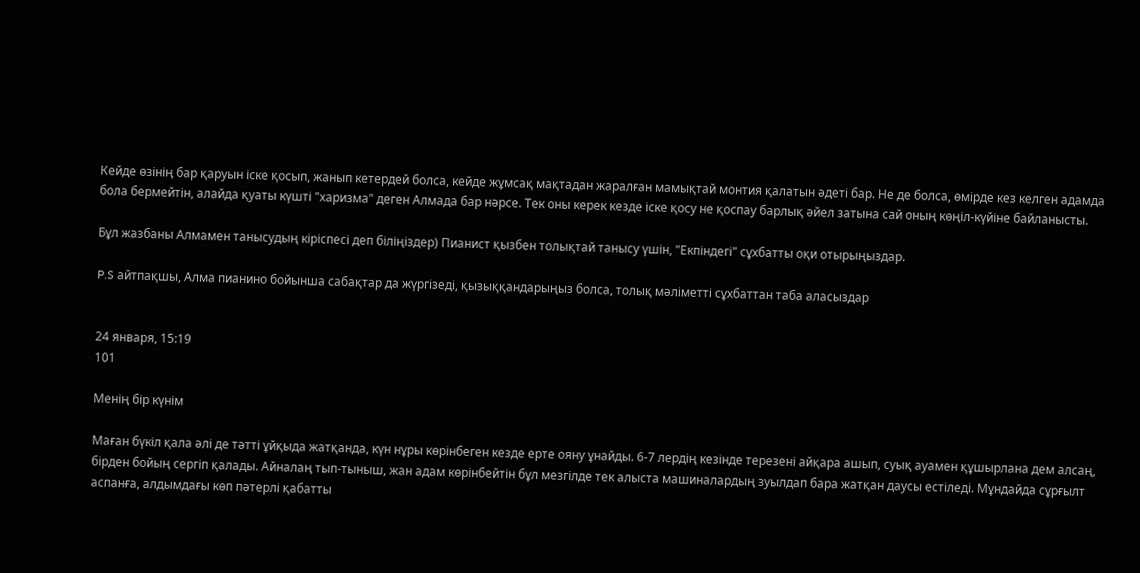Кейде өзінің бар қаруын іске қосып, жанып кетердей болса, кейде жұмсақ мақтадан жаралған мамықтай монтия қалатын әдеті бар. Не де болса, өмірде кез келген адамда бола бермейтін, алайда қуаты күшті "харизма" деген Алмада бар нәрсе. Тек оны керек кезде іске қосу не қоспау барлық әйел затына сай оның көңіл-күйіне байланысты.

Бұл жазбаны Алмамен танысудың кіріспесі деп біліңіздер) Пианист қызбен толықтай танысу үшін, "Екпіндегі" сұхбатты оқи отырыңыздар.

P.S айтпақшы, Алма пианино бойынша сабақтар да жүргізеді, қызыққандарыңыз болса, толық мәліметті сұхбаттан таба аласыздар


24 января, 15:19
101

Менің бір күнім

Маған бүкіл қала әлі де тәтті ұйқыда жатқанда, күн нұры көрінбеген кезде ерте ояну ұнайды. 6-7 лердің кезінде терезені айқара ашып, суық ауамен құшырлана дем алсаң, бірден бойың сергіп қалады. Айналаң тып-тыныш, жан адам көрінбейтін бұл мезгілде тек алыста машиналардың зуылдап бара жатқан даусы естіледі. Мұндайда сұрғылт аспанға, алдымдағы көп пәтерлі қабатты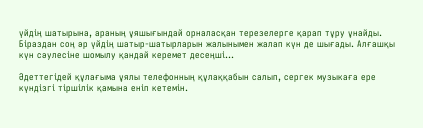үйдің шатырына, араның ұяшығындай орналасқан терезелерге қарап тұру ұнайды. Біраздан соң әр үйдің шатыр-шатырларын жалынымен жалап күн де шығады. Алғашқы күн сәулесіне шомылу қандай керемет десеңші...

Әдеттегідей құлағыма ұялы телефонның құлаққабын салып, сергек музыкаға ере күндізгі тіршілік қамына еніп кетемін.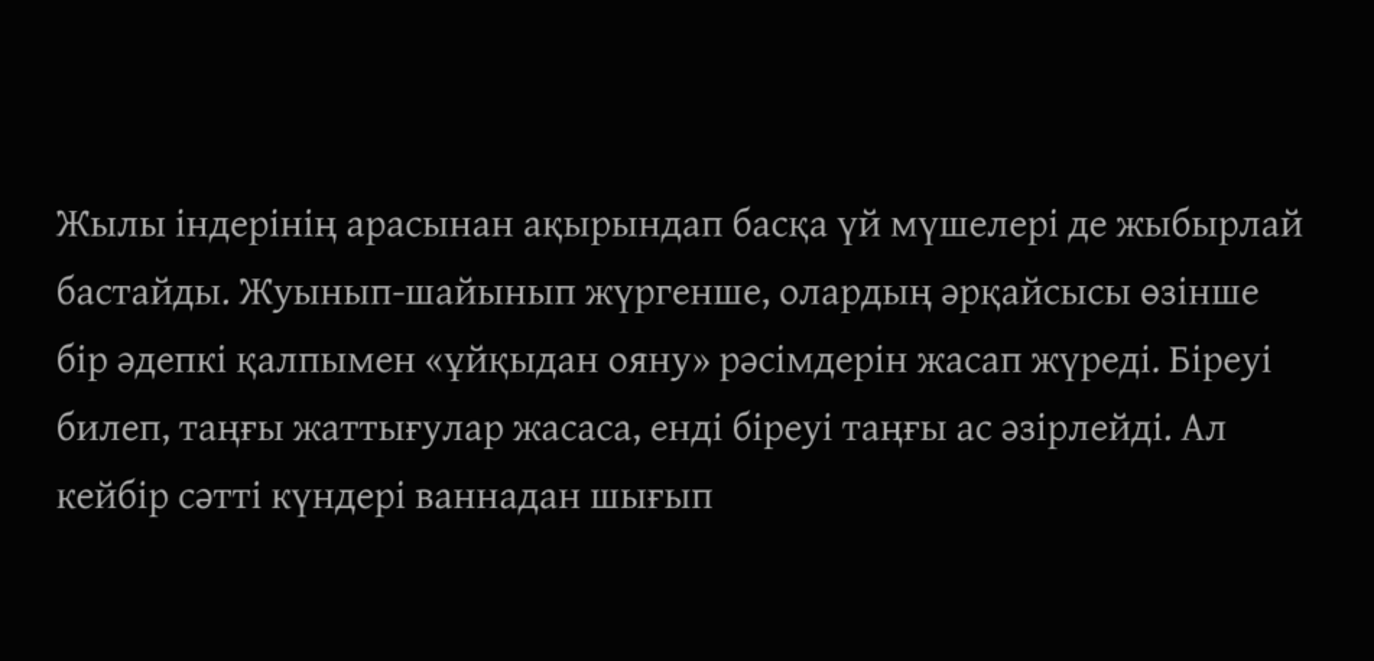Жылы індерінің арасынан ақырындап басқа үй мүшелері де жыбырлай бастайды. Жуынып-шайынып жүргенше, олардың әрқайсысы өзінше бір әдепкі қалпымен «ұйқыдан ояну» рәсімдерін жасап жүреді. Біреуі билеп, таңғы жаттығулар жасаса, енді біреуі таңғы ас әзірлейді. Ал кейбір сәтті күндері ваннадан шығып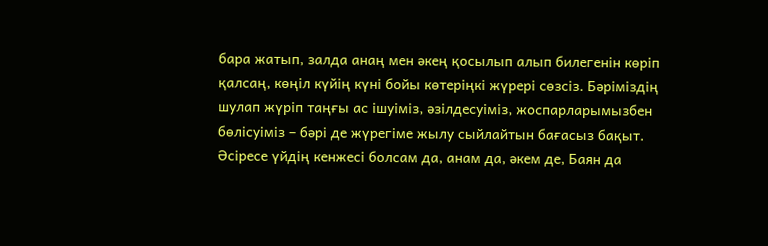бара жатып, залда анаң мен әкең қосылып алып билегенін көріп қалсаң, көңіл күйің күні бойы көтеріңкі жүрері сөзсіз. Бәріміздің шулап жүріп таңғы ас ішуіміз, әзілдесуіміз, жоспарларымызбен бөлісуіміз – бәрі де жүрегіме жылу сыйлайтын бағасыз бақыт. Әсіресе үйдің кенжесі болсам да, анам да, әкем де, Баян да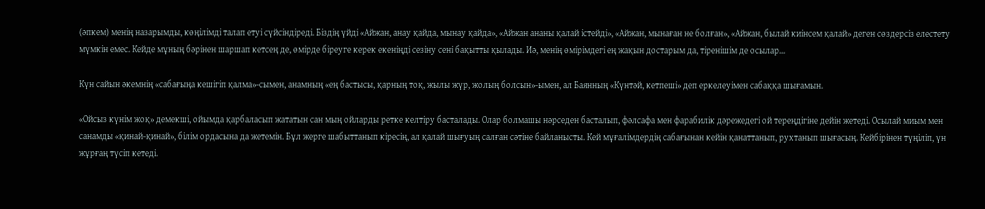(әпкем) менің назарымды, көңілімді талап етуі сүйсіндіреді. Біздің үйді «Айжан, анау қайда, мынау қайда», «Айжан ананы қалай істейді», «Айжан, мынаған не болған», «Айжан, былай киінсем қалай» деген сөздерсіз елестету мүмкін емес. Кейде мұның бәрінен шаршап кетсең де, өмірде біреуге керек екеніңді сезіну сені бақытты қылады. Иә, менің өмірімдегі ең жақын достарым да, тіренішім де осылар...

Күн сайын әкемнің «сабағыңа кешігіп қалма»-сымен, анамның «ең бастысы, қарның тоқ, жылы жүр, жолың болсын»-ымен, ал Баянның «Күнтәй, кетпеші» деп еркелеуімен сабаққа шығамын.

«Ойсыз күнім жоқ» демекші, ойымда қарбаласып жататын сан мың ойларды ретке келтіру басталады. Олар болмашы нәрседен басталып, фәлсафа мен фарабилік дәрежедегі ой тереңдігіне дейін жетеді. Осылай миым мен санамды «қинай-қинай», білім ордасына да жетемін. Бұл жерге шабыттанып кіресің, ал қалай шығуың салған сәтіне байланысты. Кей мұғалімдердің сабағынан кейін қанаттанып, рухтанып шығасың. Кейбірінен түңіліп, үн жұрғаң түсіп кетеді.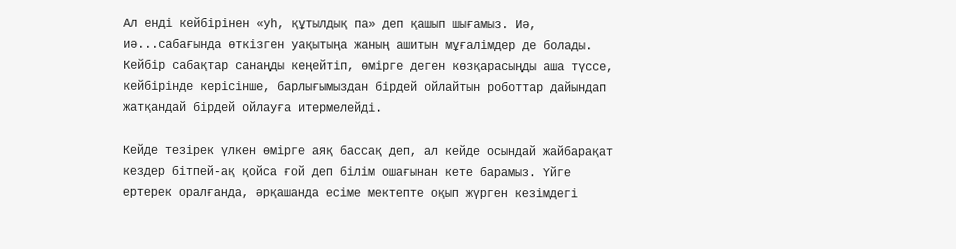Ал енді кейбірінен «уһ, құтылдық па» деп қашып шығамыз. Иә, иә...сабағында өткізген уақытыңа жаның ашитын мұғалімдер де болады. Кейбір сабақтар санаңды кеңейтіп, өмірге деген көзқарасыңды аша түссе, кейбірінде керісінше, барлығымыздан бірдей ойлайтын роботтар дайындап жатқандай бірдей ойлауға итермелейді.

Кейде тезірек үлкен өмірге аяқ бассақ деп, ал кейде осындай жайбарақат кездер бітпей-ақ қойса ғой деп білім ошағынан кете барамыз. Үйге ертерек оралғанда, әрқашанда есіме мектепте оқып жүрген кезімдегі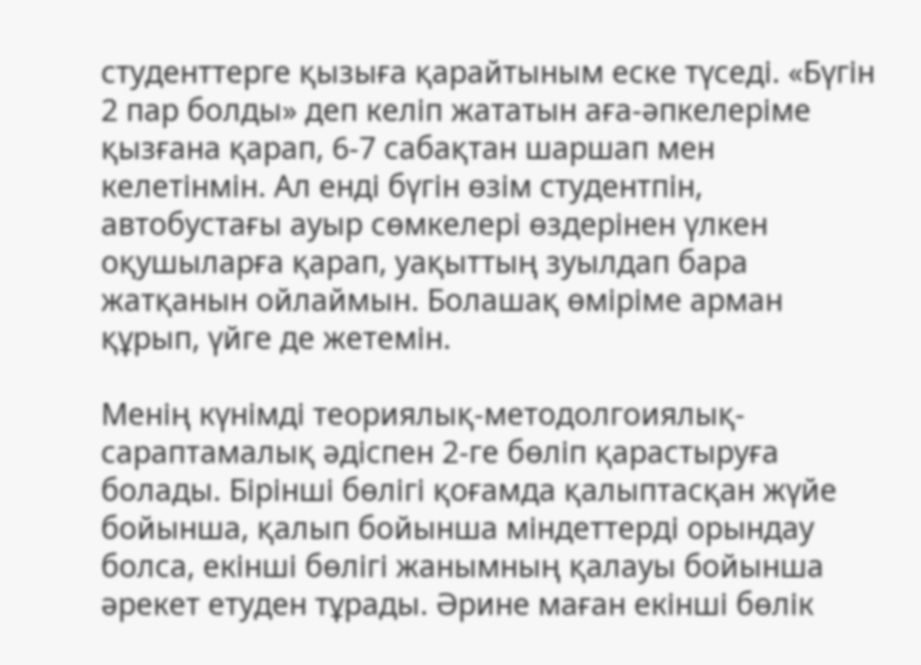студенттерге қызыға қарайтыным еске түседі. «Бүгін 2 пар болды» деп келіп жататын аға-әпкелеріме қызғана қарап, 6-7 сабақтан шаршап мен келетінмін. Ал енді бүгін өзім студентпін, автобустағы ауыр сөмкелері өздерінен үлкен оқушыларға қарап, уақыттың зуылдап бара жатқанын ойлаймын. Болашақ өміріме арман құрып, үйге де жетемін.

Менің күнімді теориялық-методолгоиялық-сараптамалық әдіспен 2-ге бөліп қарастыруға болады. Бірінші бөлігі қоғамда қалыптасқан жүйе бойынша, қалып бойынша міндеттерді орындау болса, екінші бөлігі жанымның қалауы бойынша әрекет етуден тұрады. Әрине маған екінші бөлік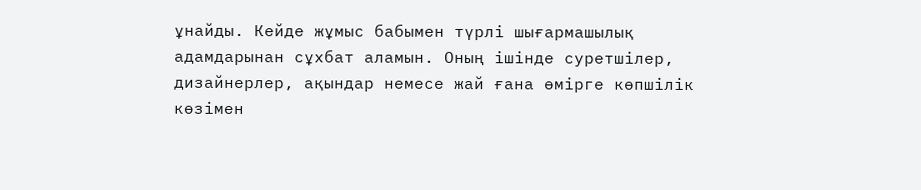ұнайды. Кейде жұмыс бабымен түрлі шығармашылық адамдарынан сұхбат аламын. Оның ішінде суретшілер, дизайнерлер, ақындар немесе жай ғана өмірге көпшілік көзімен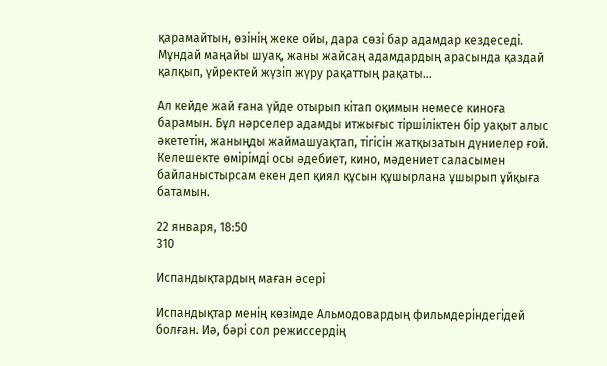қарамайтын, өзінің жеке ойы, дара сөзі бар адамдар кездеседі. Мұндай маңайы шуақ, жаны жайсаң адамдардың арасында қаздай қалқып, үйректей жүзіп жүру рақаттың рақаты...

Ал кейде жай ғана үйде отырып кітап оқимын немесе киноға барамын. Бұл нәрселер адамды итжығыс тіршіліктен бір уақыт алыс әкететін, жаныңды жаймашуақтап, тігісін жатқызатын дүниелер ғой. Келешекте өмірімді осы әдебиет, кино, мәдениет саласымен байланыстырсам екен деп қиял құсын құшырлана ұшырып ұйқыға батамын.

22 января, 18:50
310

Испандықтардың маған әсері

Испандықтар менің көзімде Альмодовардың фильмдеріндегідей болған. Иә, бәрі сол режиссердің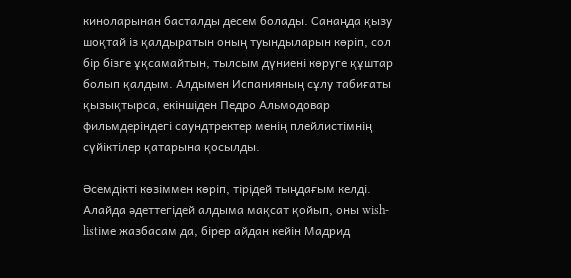киноларынан басталды десем болады. Санаңда қызу шоқтай із қалдыратын оның туындыларын көріп, сол бір бізге ұқсамайтын, тылсым дүниені көруге құштар болып қалдым. Алдымен Испанияның сұлу табиғаты қызықтырса, екіншіден Педро Альмодовар фильмдеріндегі саундтректер менің плейлистімнің сүйіктілер қатарына қосылды.

Әсемдікті көзіммен көріп, тірідей тыңдағым келді. Алайда әдеттегідей алдыма мақсат қойып, оны wish-listіме жазбасам да, бірер айдан кейін Мадрид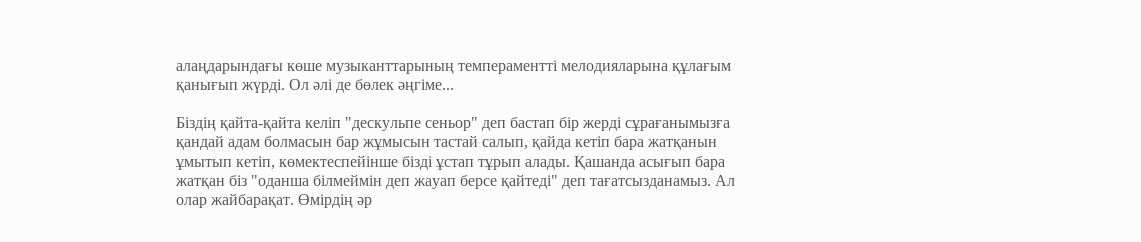алаңдарындағы көше музыканттарының темпераментті мелодияларына құлағым қанығып жүрді. Ол әлі де бөлек әңгіме...

Біздің қайта-қайта келіп "дескульпе сеньор" деп бастап бір жерді сұрағанымызға қандай адам болмасын бар жұмысын тастай салып, қайда кетіп бара жатқанын ұмытып кетіп, көмектеспейінше бізді ұстап тұрып алады. Қашанда асығып бара жатқан біз "оданша білмеймін деп жауап берсе қайтеді" деп тағатсызданамыз. Ал олар жайбарақат. Өмірдің әр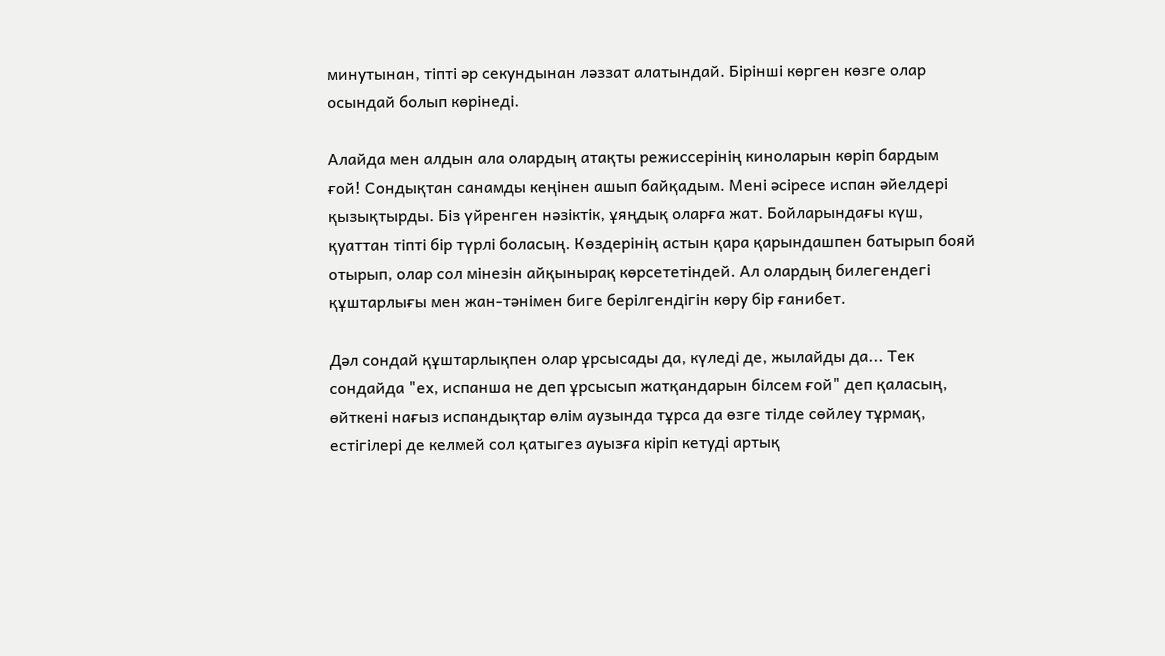минутынан, тіпті әр секундынан ләззат алатындай. Бірінші көрген көзге олар осындай болып көрінеді.

Алайда мен алдын ала олардың атақты режиссерінің киноларын көріп бардым ғой! Сондықтан санамды кеңінен ашып байқадым. Мені әсіресе испан әйелдері қызықтырды. Біз үйренген нәзіктік, ұяңдық оларға жат. Бойларындағы күш, қуаттан тіпті бір түрлі боласың. Көздерінің астын қара қарындашпен батырып бояй отырып, олар сол мінезін айқынырақ көрсететіндей. Ал олардың билегендегі құштарлығы мен жан-тәнімен биге берілгендігін көру бір ғанибет.

Дәл сондай құштарлықпен олар ұрсысады да, күледі де, жылайды да... Тек сондайда "ех, испанша не деп ұрсысып жатқандарын білсем ғой" деп қаласың, өйткені нағыз испандықтар өлім аузында тұрса да өзге тілде сөйлеу тұрмақ, естігілері де келмей сол қатыгез ауызға кіріп кетуді артық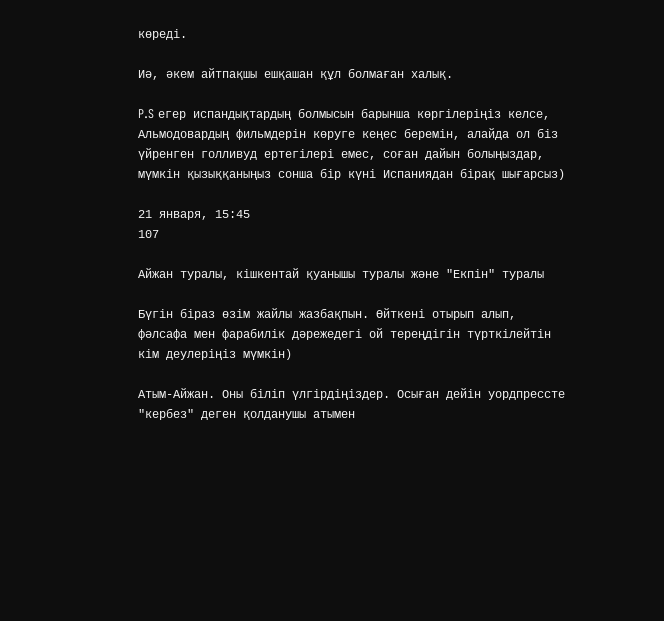көреді.

Иә, әкем айтпақшы ешқашан құл болмаған халық.

P.S егер испандықтардың болмысын барынша көргілеріңіз келсе, Альмодовардың фильмдерін көруге кеңес беремін, алайда ол біз үйренген голливуд ертегілері емес, соған дайын болыңыздар, мүмкін қызыққаныңыз сонша бір күні Испаниядан бірақ шығарсыз)

21 января, 15:45
107

Айжан туралы, кішкентай қуанышы туралы және "Екпін" туралы

Бүгін біраз өзім жайлы жазбақпын. Өйткені отырып алып, фәлсафа мен фарабилік дәрежедегі ой тереңдігін түрткілейтін кім деулеріңіз мүмкін)

Атым-Айжан. Оны біліп үлгірдіңіздер. Осыған дейін уордпрессте "кербез" деген қолданушы атымен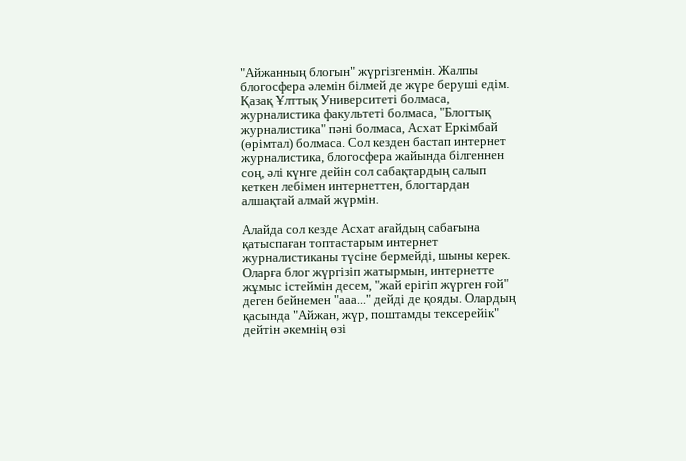"Айжанның блогын" жүргізгенмін. Жалпы блогосфера әлемін білмей де жүре беруші едім. Қазақ Ұлттық Университеті болмаса, журналистика факультеті болмаса, "Блогтық журналистика" пәні болмаса, Асхат Еркімбай (өрімтал) болмаса. Сол кезден бастап интернет журналистика, блогосфера жайында білгеннен соң, әлі күнге дейін сол сабақтардың салып кеткен лебімен интернеттен, блогтардан алшақтай алмай жүрмін.

Алайда сол кезде Асхат ағайдың сабағына қатыспаған топтастарым интернет журналистиканы түсіне бермейді, шыны керек. Оларға блог жүргізіп жатырмын, интернетте жұмыс істеймін десем, "жай ерігіп жүрген ғой" деген бейнемен "ааа..." дейді де қояды. Олардың қасында "Айжан, жүр, поштамды тексерейік" дейтін әкемнің өзі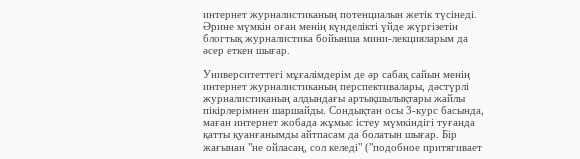интернет журналистиканың потенциалын жетік түсінеді. Әрине мүмкін оған менің күнделікті үйде жүргізетін блогтық журналистика бойынша мини-лекцияларым да әсер еткен шығар.

Университеттегі мұғалімдерім де әр сабақ сайын менің интернет журналистиканың перспективалары, дәстүрлі журналистиканың алдындағы артықшылықтары жайлы пікірлерімнен шаршайды. Сондықтан осы 3-курс басында, маған интернет жобада жұмыс істеу мүмкіндігі туғанда қатты қуанғанымды айтпасам да болатын шығар. Бір жағынан "не ойласаң, сол келеді" ("подобное притягивает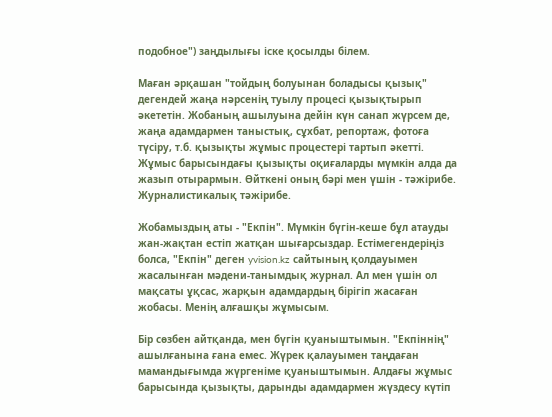подобное") заңдылығы іске қосылды білем.

Маған әрқашан "тойдың болуынан боладысы қызық" дегендей жаңа нәрсенің туылу процесі қызықтырып әкететін. Жобаның ашылуына дейін күн санап жүрсем де, жаңа адамдармен таныстық, сұхбат, репортаж, фотоға түсіру, т.б. қызықты жұмыс процестері тартып әкетті. Жұмыс барысындағы қызықты оқиғаларды мүмкін алда да жазып отырармын. Өйткені оның бәрі мен үшін - тәжірибе. Журналистикалық тәжірибе.

Жобамыздың аты - "Екпін". Мүмкін бүгін-кеше бұл атауды жан-жақтан естіп жатқан шығарсыздар. Естімегендеріңіз болса, "Екпін" деген yvision.kz сайтының қолдауымен жасалынған мәдени-танымдық журнал. Ал мен үшін ол мақсаты ұқсас, жарқын адамдардың бірігіп жасаған жобасы. Менің алғашқы жұмысым.

Бір сөзбен айтқанда, мен бүгін қуаныштымын. "Екпіннің" ашылғанына ғана емес. Жүрек қалауымен таңдаған мамандығымда жүргеніме қуаныштымын. Алдағы жұмыс барысында қызықты, дарынды адамдармен жүздесу күтіп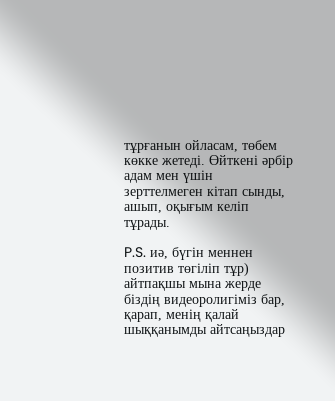тұрғанын ойласам, төбем көкке жетеді. Өйткені әрбір адам мен үшін зерттелмеген кітап сынды, ашып, оқығым келіп тұрады.

P.S. иә, бүгін меннен позитив төгіліп тұр) айтпақшы мына жерде біздің видеоролигіміз бар, қарап, менің қалай шыққанымды айтсаңыздар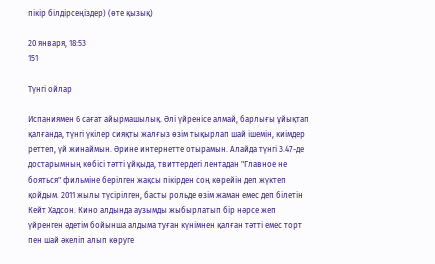пікір білдірсеңіздер) (өте қызық)

20 января, 18:53
151

Түнгі ойлар

Испаниямен 6 сағат айырмашылық. Әлі үйренісе алмай, барлығы ұйықтап қалғанда, түнгі үкілер сияқты жалғыз өзім тықырлап шай ішемін, киімдер реттеп, үй жинаймын. Әрине интернетте отырамын. Алайда түнгі 3.47-де достарымның көбісі тәтті ұйқыда, твиттердегі лентадан "Главное не бояться" фильміне берілген жақсы пікірден соң көрейін деп жүктеп қойдым. 2011 жылы түсірілген, басты рольде өзім жаман емес деп білетін Кейт Хадсон. Кино алдында аузымды жыбырлатып бір нәрсе жеп үйренген әдетім бойынша алдыма туған күнімнен қалған тәтті емес торт пен шай әкеліп алып көруге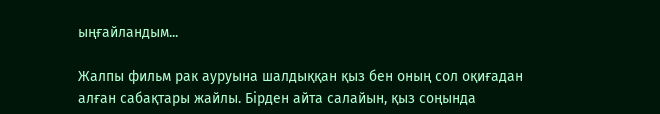ыңғайландым...

Жалпы фильм рак ауруына шалдыққан қыз бен оның сол оқиғадан алған сабақтары жайлы. Бірден айта салайын, қыз соңында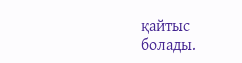қайтыс болады.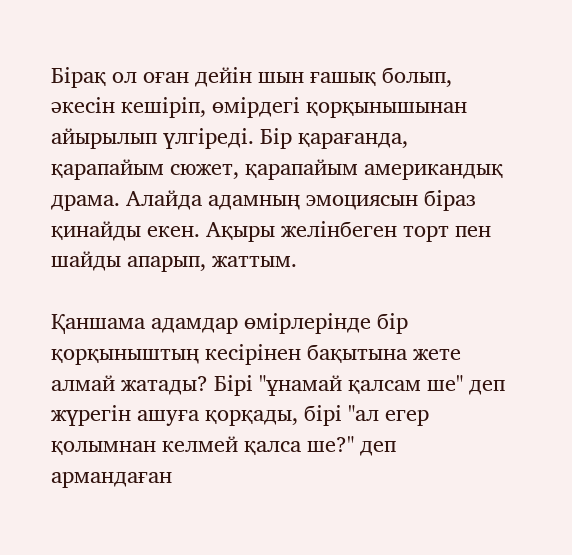Бірақ ол оған дейін шын ғашық болып, әкесін кешіріп, өмірдегі қорқынышынан айырылып үлгіреді. Бір қарағанда, қарапайым сюжет, қарапайым американдық драма. Алайда адамның эмоциясын біраз қинайды екен. Ақыры желінбеген торт пен шайды апарып, жаттым.

Қаншама адамдар өмірлерінде бір қорқыныштың кесірінен бақытына жете алмай жатады? Бірі "ұнамай қалсам ше" деп жүрегін ашуға қорқады, бірі "ал егер қолымнан келмей қалса ше?" деп армандаған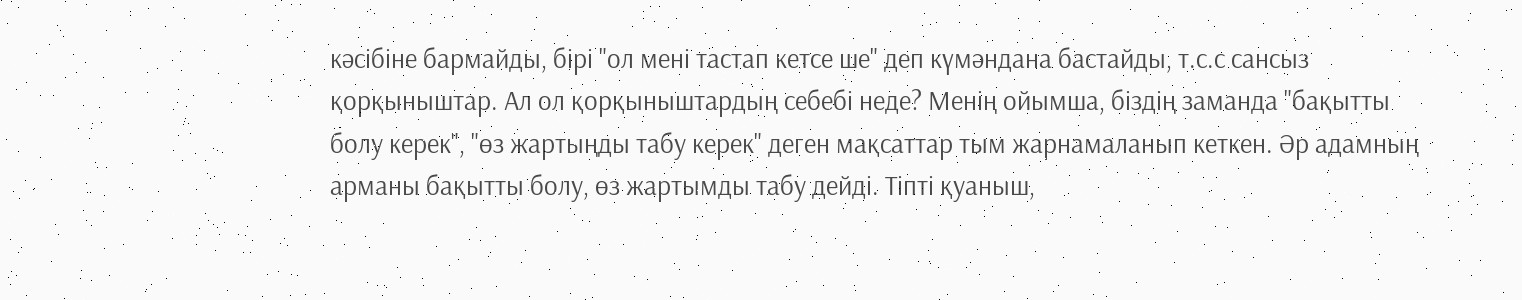кәсібіне бармайды, бірі "ол мені тастап кетсе ше" деп күмәндана бастайды, т.с.с сансыз қорқыныштар. Ал ол қорқыныштардың себебі неде? Менің ойымша, біздің заманда "бақытты болу керек", "өз жартыңды табу керек" деген мақсаттар тым жарнамаланып кеткен. Әр адамның арманы бақытты болу, өз жартымды табу дейді. Тіпті қуаныш,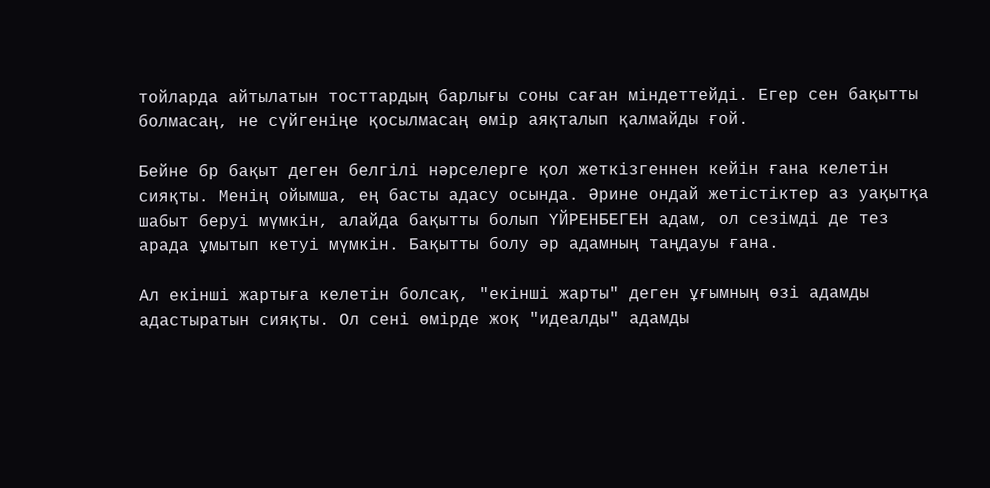тойларда айтылатын тосттардың барлығы соны саған міндеттейді. Егер сен бақытты болмасаң, не сүйгеніңе қосылмасаң өмір аяқталып қалмайды ғой.

Бейне бр бақыт деген белгілі нәрселерге қол жеткізгеннен кейін ғана келетін сияқты. Менің ойымша, ең басты адасу осында. Әрине ондай жетістіктер аз уақытқа шабыт беруі мүмкін, алайда бақытты болып ҮЙРЕНБЕГЕН адам, ол сезімді де тез арада ұмытып кетуі мүмкін. Бақытты болу әр адамның таңдауы ғана.

Ал екінші жартыға келетін болсақ, "екінші жарты" деген ұғымның өзі адамды адастыратын сияқты. Ол сені өмірде жоқ "идеалды" адамды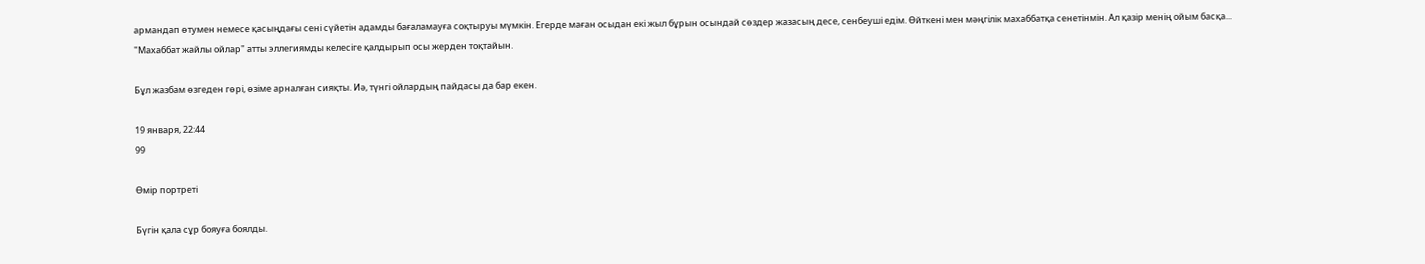армандап өтумен немесе қасыңдағы сені сүйетін адамды бағаламауға соқтыруы мүмкін. Егерде маған осыдан екі жыл бұрын осындай сөздер жазасың десе, сенбеуші едім. Өйткені мен мәңгілік махаббатқа сенетінмін. Ал қазір менің ойым басқа... "Махаббат жайлы ойлар" атты эллегиямды келесіге қалдырып осы жерден тоқтайын.

Бұл жазбам өзгеден гөрі, өзіме арналған сияқты. Иә, түнгі ойлардың пайдасы да бар екен.

19 января, 22:44
99

Өмір портреті

Бүгін қала сұр бояуға боялды.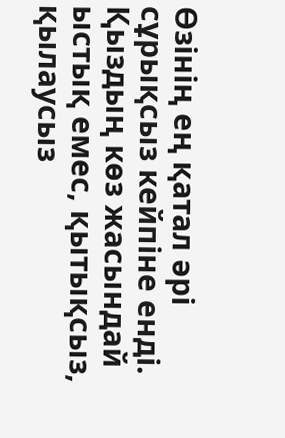Өзінің ең қатал әрі сұрықсыз кейпіне енді. Қыздың көз жасындай ыстық емес, қытықсыз, қылаусыз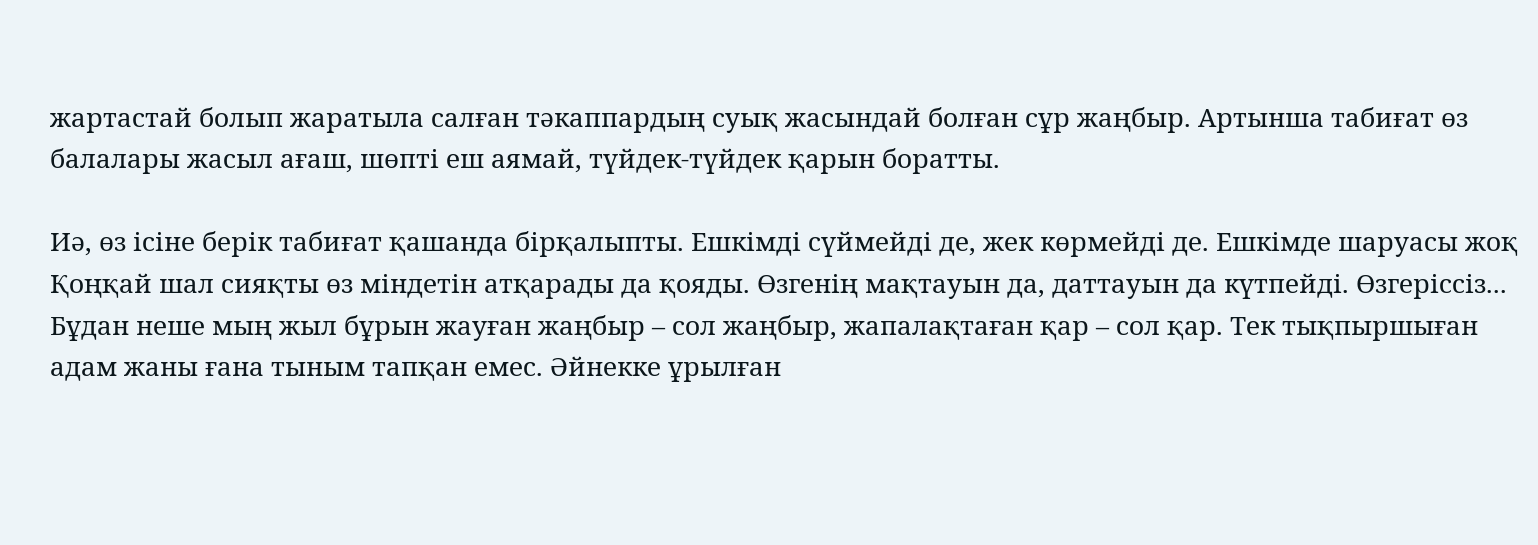жартастай болып жаратыла салған тәкаппардың суық жасындай болған сұр жаңбыр. Артынша табиғат өз балалары жасыл ағаш, шөпті еш аямай, түйдек-түйдек қарын боратты.

Иә, өз ісіне берік табиғат қашанда бірқалыпты. Ешкімді сүймейді де, жек көрмейді де. Ешкімде шаруасы жоқ Қоңқай шал сияқты өз міндетін атқарады да қояды. Өзгенің мақтауын да, даттауын да күтпейді. Өзгеріссіз... Бұдан неше мың жыл бұрын жауған жаңбыр – сол жаңбыр, жапалақтаған қар – сол қар. Тек тықпыршыған адам жаны ғана тыным тапқан емес. Әйнекке ұрылған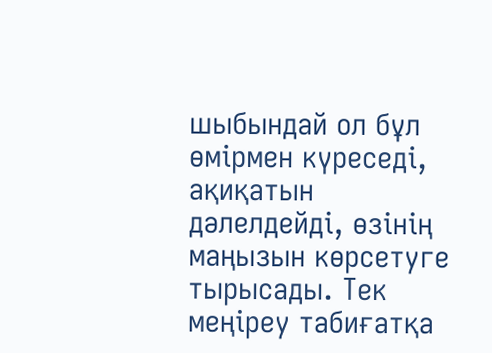шыбындай ол бұл өмірмен күреседі, ақиқатын дәлелдейді, өзінің маңызын көрсетуге тырысады. Тек меңіреу табиғатқа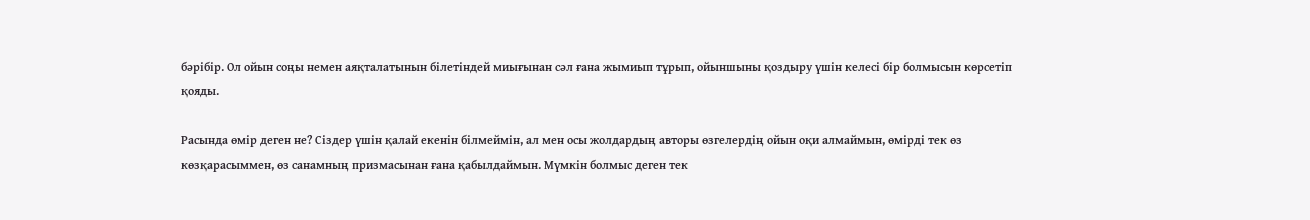бәрібір. Ол ойын соңы немен аяқталатынын білетіндей миығынан сәл ғана жымиып тұрып, ойыншыны қоздыру үшін келесі бір болмысын көрсетіп қояды.

Расында өмір деген не? Сіздер үшін қалай екенін білмеймін, ал мен осы жолдардың авторы өзгелердің ойын оқи алмаймын, өмірді тек өз көзқарасыммен, өз санамның призмасынан ғана қабылдаймын. Мүмкін болмыс деген тек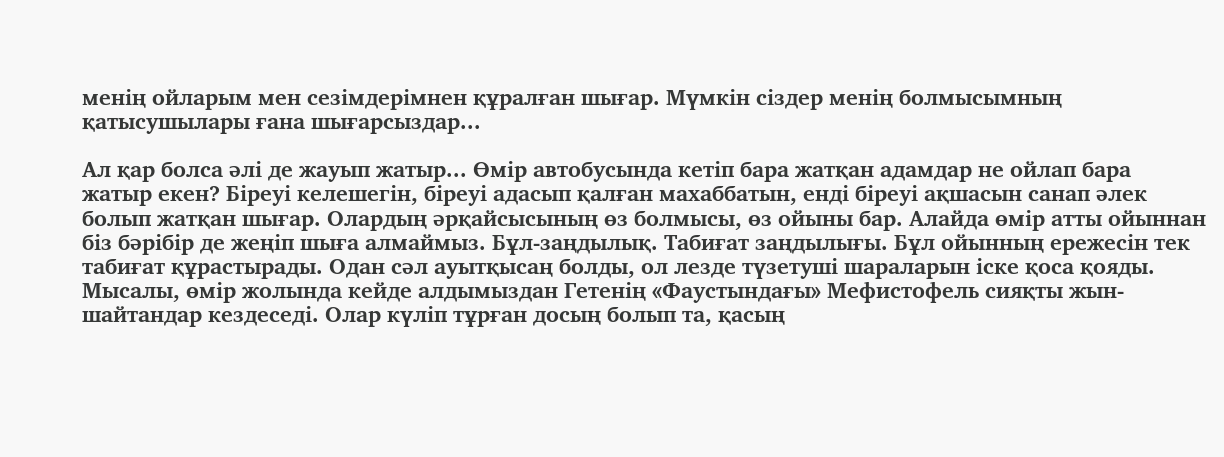менің ойларым мен сезімдерімнен құралған шығар. Мүмкін сіздер менің болмысымның қатысушылары ғана шығарсыздар...

Ал қар болса әлі де жауып жатыр... Өмір автобусында кетіп бара жатқан адамдар не ойлап бара жатыр екен? Біреуі келешегін, біреуі адасып қалған махаббатын, енді біреуі ақшасын санап әлек болып жатқан шығар. Олардың әрқайсысының өз болмысы, өз ойыны бар. Алайда өмір атты ойыннан біз бәрібір де жеңіп шыға алмаймыз. Бұл-заңдылық. Табиғат заңдылығы. Бұл ойынның ережесін тек табиғат құрастырады. Одан сәл ауытқысаң болды, ол лезде түзетуші шараларын іске қоса қояды. Мысалы, өмір жолында кейде алдымыздан Гетенің «Фаустындағы» Мефистофель сияқты жын-шайтандар кездеседі. Олар күліп тұрған досың болып та, қасың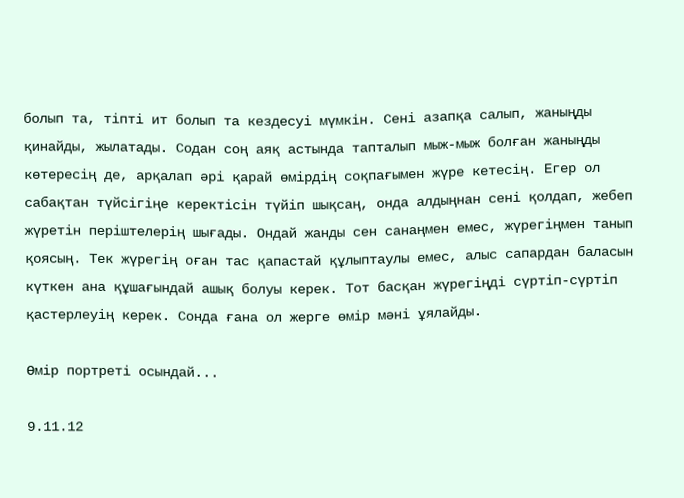болып та, тіпті ит болып та кездесуі мүмкін. Сені азапқа салып, жаныңды қинайды, жылатады. Содан соң аяқ астында тапталып мыж-мыж болған жаныңды көтересің де, арқалап әрі қарай өмірдің соқпағымен жүре кетесің. Егер ол сабақтан түйсігіңе керектісін түйіп шықсаң, онда алдыңнан сені қолдап, жебеп жүретін періштелерің шығады. Ондай жанды сен санаңмен емес, жүрегіңмен танып қоясың. Тек жүрегің оған тас қапастай құлыптаулы емес, алыс сапардан баласын күткен ана құшағындай ашық болуы керек. Тот басқан жүрегіңді сүртіп-сүртіп қастерлеуің керек. Сонда ғана ол жерге өмір мәні ұялайды.

Өмір портреті осындай...

9.11.12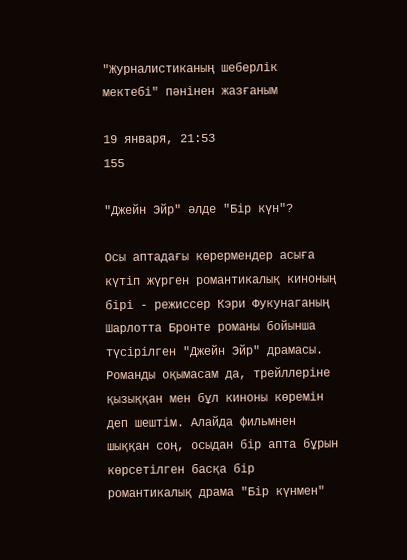"Журналистиканың шеберлік мектебі" пәнінен жазғаным

19 января, 21:53
155

"Джейн Эйр" әлде "Бір күн"?

Осы аптадағы көрермендер асыға күтіп жүрген романтикалық киноның бірі - режиссер Кэри Фукунаганың Шарлотта Бронте романы бойынша түсірілген "Джейн Эйр" драмасы. Романды оқымасам да, трейллеріне қызыққан мен бұл киноны көремін деп шештім. Алайда фильмнен шыққан соң, осыдан бір апта бұрын көрсетілген басқа бір романтикалық драма "Бір күнмен"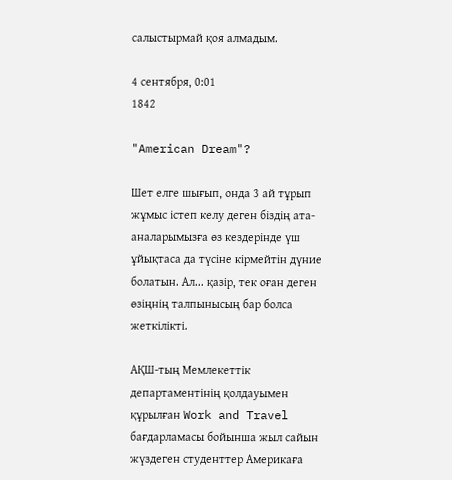салыстырмай қоя алмадым.

4 сентября, 0:01
1842

"American Dream"?

Шет елге шығып, онда 3 ай тұрып жұмыс істеп келу деген біздің ата-аналарымызға өз кездерінде үш ұйықтаса да түсіне кірмейтін дүние болатын. Ал... қазір, тек оған деген өзіңнің талпынысың бар болса жеткілікті.

АҚШ-тың Мемлекеттік департаментінің қолдауымен құрылған Work and Travel бағдарламасы бойынша жыл сайын жүздеген студенттер Америкаға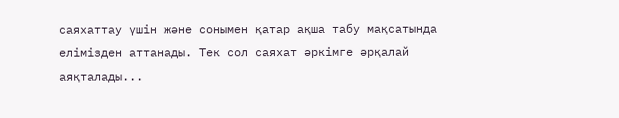саяхаттау үшін және сонымен қатар ақша табу мақсатында елімізден аттанады. Тек сол саяхат әркімге әрқалай аяқталады...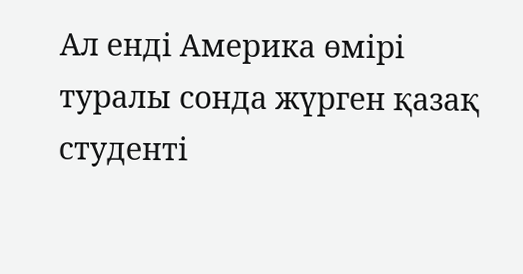Ал енді Америка өмірі туралы сонда жүрген қазақ студенті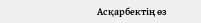Асқарбектің өз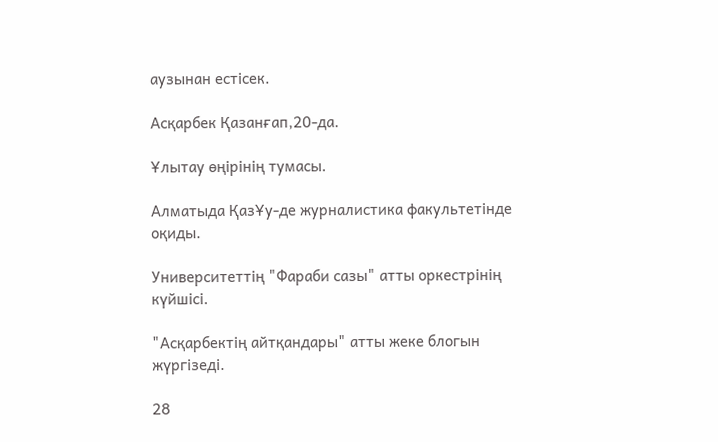аузынан естісек.

Асқарбек Қазанғап,20-да.

Ұлытау өңірінің тумасы.

Алматыда ҚазҰу-де журналистика факультетінде оқиды.

Университеттің "Фараби сазы" атты оркестрінің күйшісі.

"Асқарбектің айтқандары" атты жеке блогын жүргізеді.

28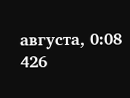августа, 0:08
426